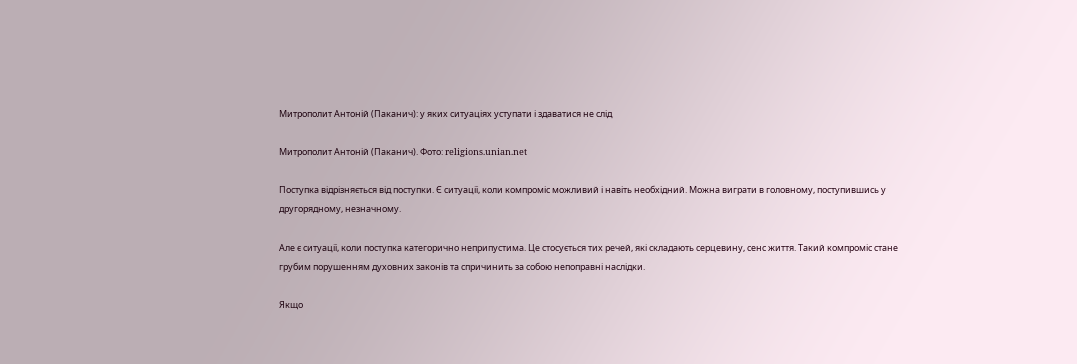Митрополит Антоній (Паканич): у яких ситуаціях уступати і здаватися не слід

Митрополит Антоній (Паканич). Фото: religions.unian.net

Поступка відрізняється від поступки. Є ситуації, коли компроміс можливий і навіть необхідний. Можна виграти в головному, поступившись у другорядному, незначному.

Але є ситуації, коли поступка категорично неприпустима. Це стосується тих речей, які складають серцевину, сенс життя. Такий компроміс стане грубим порушенням духовних законів та спричинить за собою непоправні наслідки.

Якщо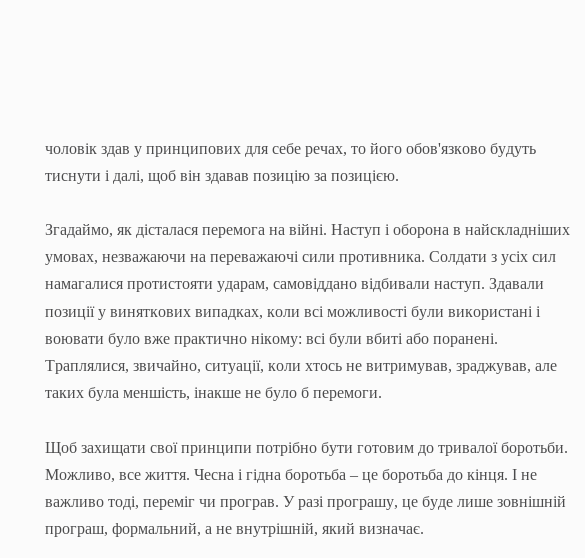чоловік здав у принципових для себе речах, то його обов'язково будуть тиснути і далі, щоб він здавав позицію за позицією.

Згадаймо, як дісталася перемога на війні. Наступ і оборона в найскладніших умовах, незважаючи на переважаючі сили противника. Солдати з усіх сил намагалися протистояти ударам, самовіддано відбивали наступ. Здавали позиції у виняткових випадках, коли всі можливості були використані і воювати було вже практично нікому: всі були вбиті або поранені. Траплялися, звичайно, ситуації, коли хтось не витримував, зраджував, але таких була меншість, інакше не було б перемоги.

Щоб захищати свої принципи потрібно бути готовим до тривалої боротьби. Можливо, все життя. Чесна і гідна боротьба – це боротьба до кінця. І не важливо тоді, переміг чи програв. У разі програшу, це буде лише зовнішній програш, формальний, а не внутрішній, який визначає.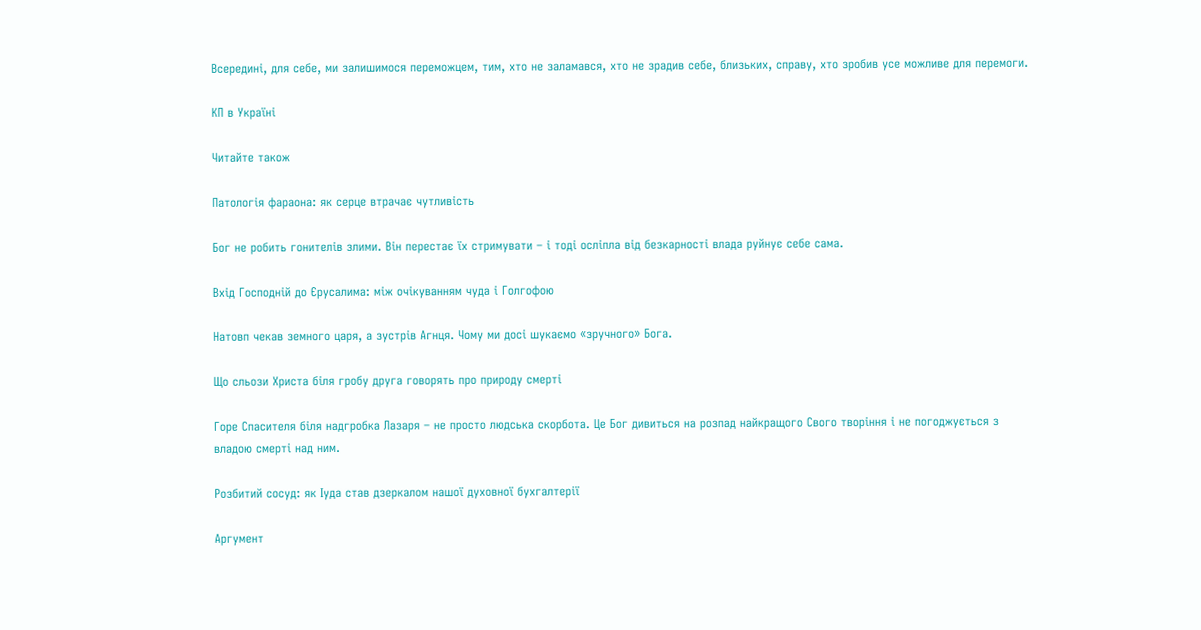Всередині, для себе, ми залишимося переможцем, тим, хто не заламався, хто не зрадив себе, близьких, справу, хто зробив усе можливе для перемоги.

КП в Україні

Читайте також

Патологія фараона: як серце втрачає чутливість

Бог не робить гонителів злими. Він перестає їх стримувати – і тоді осліпла від безкарності влада руйнує себе сама.

Вхід Господній до Єрусалима: між очікуванням чуда і Голгофою

Натовп чекав земного царя, а зустрів Агнця. Чому ми досі шукаємо «зручного» Бога.

Що сльози Христа біля гробу друга говорять про природу смерті

Горе Спасителя біля надгробка Лазаря – не просто людська скорбота. Це Бог дивиться на розпад найкращого Свого творіння і не погоджується з владою смерті над ним.

Розбитий сосуд: як Іуда став дзеркалом нашої духовної бухгалтерії

Аргумент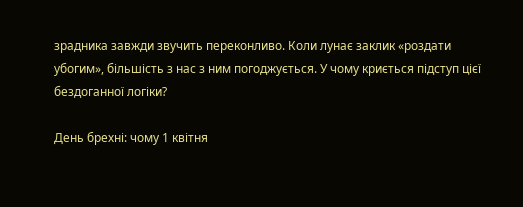зрадника завжди звучить переконливо. Коли лунає заклик «роздати убогим», більшість з нас з ним погоджується. У чому криється підступ цієї бездоганної логіки?

День брехні: чому 1 квітня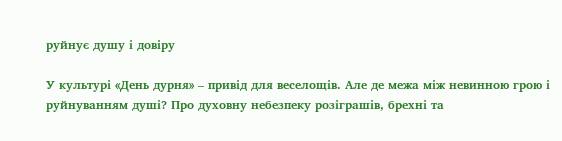руйнує душу і довіру

У культурі «День дурня» – привід для веселощів. Але де межа між невинною грою і руйнуванням душі? Про духовну небезпеку розіграшів, брехні та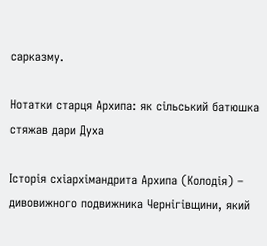сарказму.

Нотатки старця Архипа: як сільський батюшка стяжав дари Духа

Історія схіархімандрита Архипа (Колодія) – дивовижного подвижника Чернігівщини, який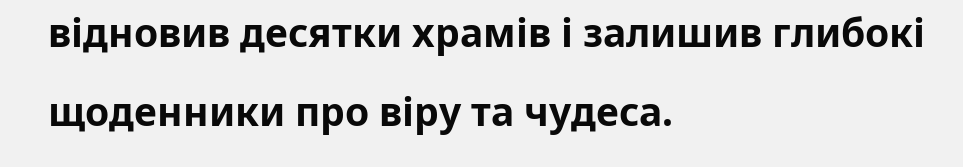відновив десятки храмів і залишив глибокі щоденники про віру та чудеса.